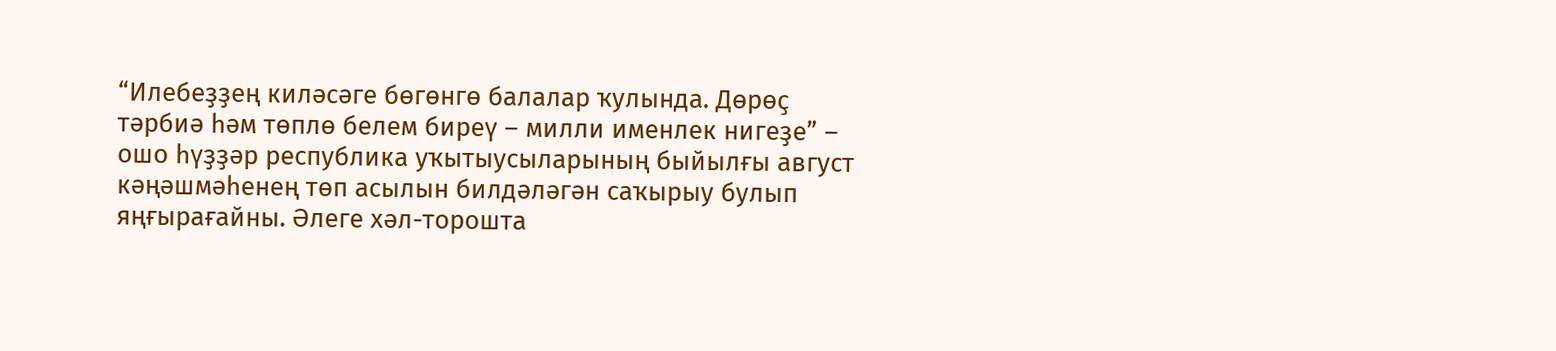“Илебеҙҙең киләсәге бөгөнгө балалар ҡулында. Дөрөҫ тәрбиә һәм төплө белем биреү – милли именлек нигеҙе” – ошо һүҙҙәр республика уҡытыусыларының быйылғы август кәңәшмәһенең төп асылын билдәләгән саҡырыу булып яңғырағайны. Әлеге хәл-торошта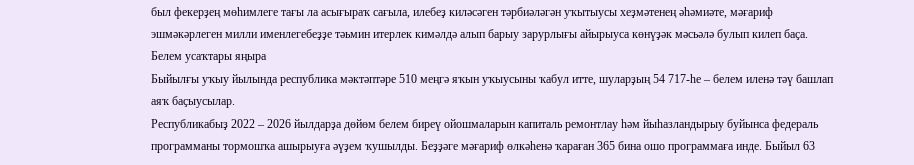был фекерҙең мөһимлеге тағы ла асығыраҡ сағыла, илебеҙ киләсәген тәрбиәләгән уҡытыусы хеҙмәтенең әһәмиәте, мәғариф эшмәкәрлеген милли именлегебеҙҙе тәьмин итерлек кимәлдә алып барыу зарурлығы айырыуса көнүҙәк мәсьәлә булып килеп баҫа.
Белем усаҡтары яңыра
Быйылғы уҡыу йылында республика мәктәптәре 510 меңгә яҡын уҡыусыны ҡабул итте, шуларҙың 54 717-һе – белем иленә тәү башлап аяҡ баҫыусылар.
Республикабыҙ 2022 – 2026 йылдарҙа дөйөм белем биреү ойошмаларын капиталь ремонтлау һәм йыһазландырыу буйынса федераль программаны тормошҡа ашырыуға әүҙем ҡушылды. Беҙҙәге мәғариф өлкәһенә ҡараған 365 бина ошо программаға инде. Быйыл 63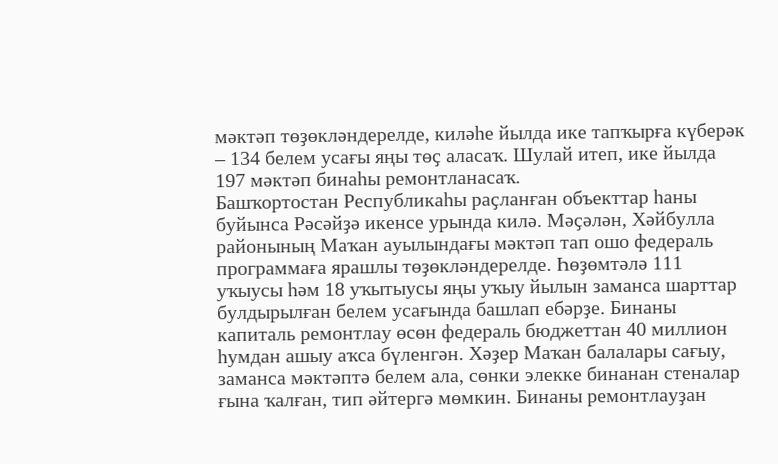мәктәп төҙөкләндерелде, киләһе йылда ике тапҡырға күберәк – 134 белем усағы яңы төҫ аласаҡ. Шулай итеп, ике йылда 197 мәктәп бинаһы ремонтланасаҡ.
Башҡортостан Республикаһы раҫланған объекттар һаны буйынса Рәсәйҙә икенсе урында килә. Мәҫәлән, Хәйбулла районының Маҡан ауылындағы мәктәп тап ошо федераль программаға ярашлы төҙөкләндерелде. Һөҙөмтәлә 111 уҡыусы һәм 18 уҡытыусы яңы уҡыу йылын заманса шарттар булдырылған белем усағында башлап ебәрҙе. Бинаны капиталь ремонтлау өсөн федераль бюджеттан 40 миллион һумдан ашыу аҡса бүленгән. Хәҙер Маҡан балалары сағыу, заманса мәктәптә белем ала, сөнки элекке бинанан стеналар ғына ҡалған, тип әйтергә мөмкин. Бинаны ремонтлауҙан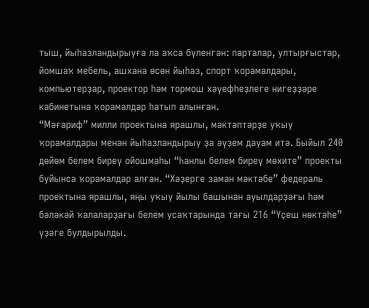тыш, йыһазландырыуға ла аҡса бүленгән: парталар, ултырғыстар, йомшаҡ мебель, ашхана өсөн йыһаз, спорт ҡорамалдары, компьютерҙар, проектор һәм тормош хәүефһеҙлеге нигеҙҙәре кабинетына ҡорамалдар һатып алынған.
“Мәғариф” милли проектына ярашлы, мәктәптәрҙе уҡыу ҡорамалдары менән йыһазландырыу ҙа әүҙем дауам итә. Быйыл 240 дөйөм белем биреү ойошмаһы “Һанлы белем биреү мөхите” проекты буйынса ҡорамалдар алған. “Хәҙерге заман мәктәбе” федераль проектына ярашлы, яңы уҡыу йылы башынан ауылдарҙағы һәм бәләкәй ҡалаларҙағы белем усаҡтарында тағы 216 “Үҫеш нөктәһе” үҙәге булдырылды.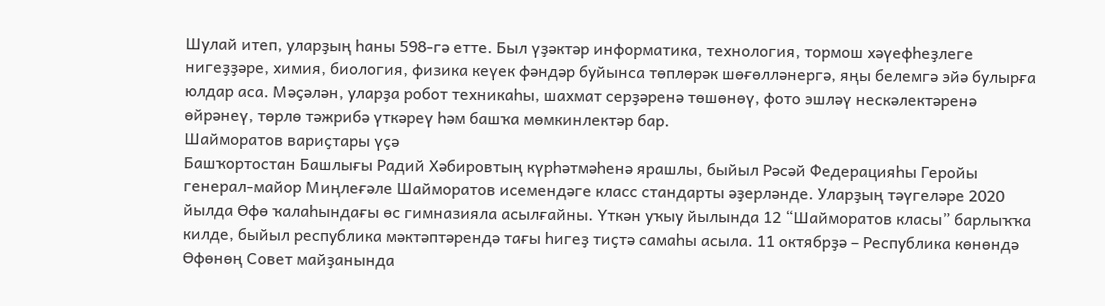Шулай итеп, уларҙың һаны 598-гә етте. Был үҙәктәр информатика, технология, тормош хәүефһеҙлеге нигеҙҙәре, химия, биология, физика кеүек фәндәр буйынса төплөрәк шөғөлләнергә, яңы белемгә эйә булырға юлдар аса. Мәҫәлән, уларҙа робот техникаһы, шахмат серҙәренә төшөнөү, фото эшләү нескәлектәренә өйрәнеү, төрлө тәжрибә үткәреү һәм башҡа мөмкинлектәр бар.
Шайморатов вариҫтары үҫә
Башҡортостан Башлығы Радий Хәбировтың күрһәтмәһенә ярашлы, быйыл Рәсәй Федерацияһы Геройы генерал-майор Миңлеғәле Шайморатов исемендәге класс стандарты әҙерләнде. Уларҙың тәүгеләре 2020 йылда Өфө ҡалаһындағы өс гимназияла асылғайны. Үткән уҡыу йылында 12 “Шайморатов класы” барлыҡҡа килде, быйыл республика мәктәптәрендә тағы һигеҙ тиҫтә самаһы асыла. 11 октябрҙә – Республика көнөндә Өфөнөң Совет майҙанында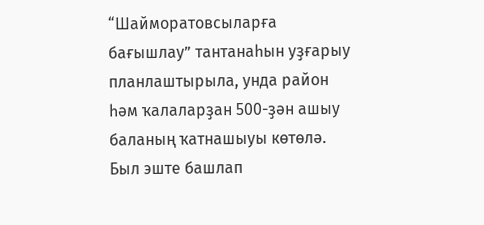“Шайморатовсыларға бағышлау” тантанаһын уҙғарыу планлаштырыла, унда район һәм ҡалаларҙан 500-ҙән ашыу баланың ҡатнашыуы көтөлә.
Был эште башлап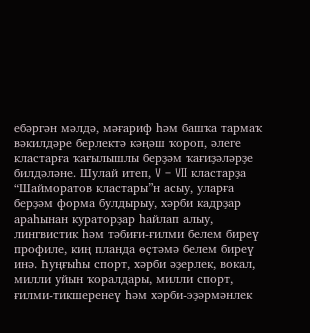ебәргән мәлдә, мәғариф һәм башҡа тармаҡ вәкилдәре берлектә кәңәш ҡороп, әлеге кластарға ҡағылышлы берҙәм ҡағиҙәләрҙе билдәләне. Шулай итеп, V – VII кластарҙа “Шайморатов кластары”н асыу, уларға берҙәм форма булдырыу, хәрби кадрҙар араһынан кураторҙар һайлап алыу, лингвистик һәм тәбиғи-ғилми белем биреү профиле, киң планда өҫтәмә белем биреү инә. Һуңғыһы спорт, хәрби әҙерлек, вокал, милли уйын ҡоралдары, милли спорт, ғилми-тикшеренеү һәм хәрби-эҙәрмәнлек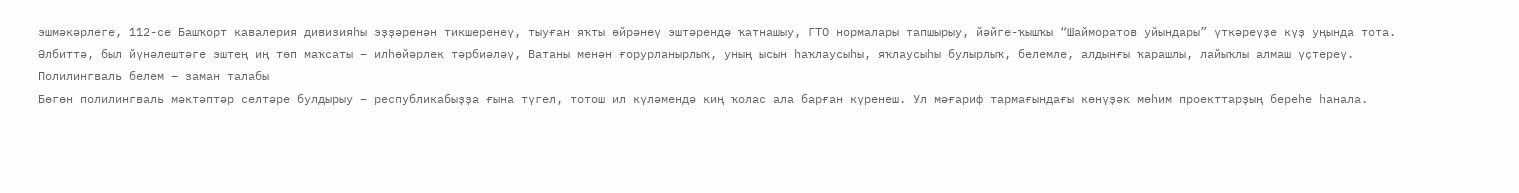эшмәкәрлеге, 112-се Башҡорт кавалерия дивизияһы эҙҙәренән тикшеренеү, тыуған яҡты өйрәнеү эштәрендә ҡатнашыу, ГТО нормалары тапшырыу, йәйге-ҡышҡы “Шайморатов уйындары” үткәреүҙе күҙ уңында тота.
Әлбиттә, был йүнәлештәге эштең иң төп маҡсаты – илһөйәрлек тәрбиәләү, Ватаны менән ғорурланырлыҡ, уның ысын һаҡлаусыһы, яҡлаусыһы булырлыҡ, белемле, алдынғы ҡарашлы, лайыҡлы алмаш үҫтереү.
Полилингваль белем – заман талабы
Бөгөн полилингваль мәктәптәр селтәре булдырыу – республикабыҙҙа ғына түгел, тотош ил күләмендә киң ҡолас ала барған күренеш. Ул мәғариф тармағындағы көнүҙәк мөһим проекттарҙың береһе һанала.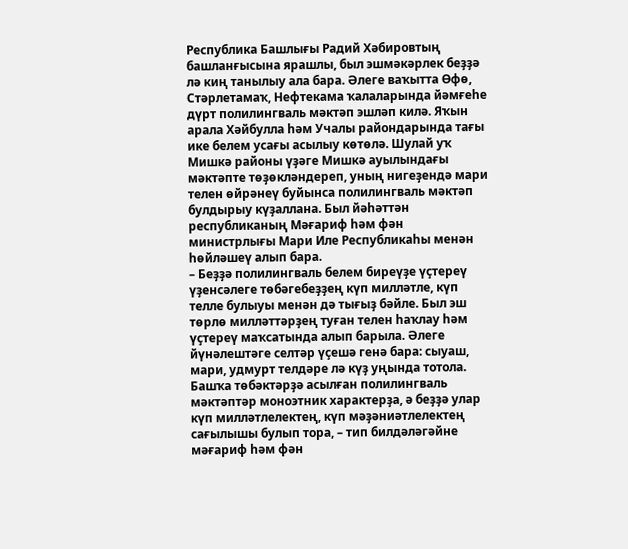Республика Башлығы Радий Хәбировтың башланғысына ярашлы, был эшмәкәрлек беҙҙә лә киң танылыу ала бара. Әлеге ваҡытта Өфө, Стәрлетамаҡ, Нефтекама ҡалаларында йәмғеһе дүрт полилингваль мәктәп эшләп килә. Яҡын арала Хәйбулла һәм Учалы райондарында тағы ике белем усағы асылыу көтөлә. Шулай уҡ Мишкә районы үҙәге Мишкә ауылындағы мәктәпте төҙөкләндереп, уның нигеҙендә мари телен өйрәнеү буйынса полилингваль мәктәп булдырыу күҙаллана. Был йәһәттән республиканың Мәғариф һәм фән министрлығы Мари Иле Республикаһы менән һөйләшеү алып бара.
– Беҙҙә полилингваль белем биреүҙе үҫтереү үҙенсәлеге төбәгебеҙҙең күп милләтле, күп телле булыуы менән дә тығыҙ бәйле. Был эш төрлө милләттәрҙең туған телен һаҡлау һәм үҫтереү маҡсатында алып барыла. Әлеге йүнәлештәге селтәр үҫешә генә бара: сыуаш, мари, удмурт телдәре лә күҙ уңында тотола. Башҡа төбәктәрҙә асылған полилингваль мәктәптәр моноэтник характерҙа, ә беҙҙә улар күп милләтлелектең, күп мәҙәниәтлелектең сағылышы булып тора, – тип билдәләгәйне мәғариф һәм фән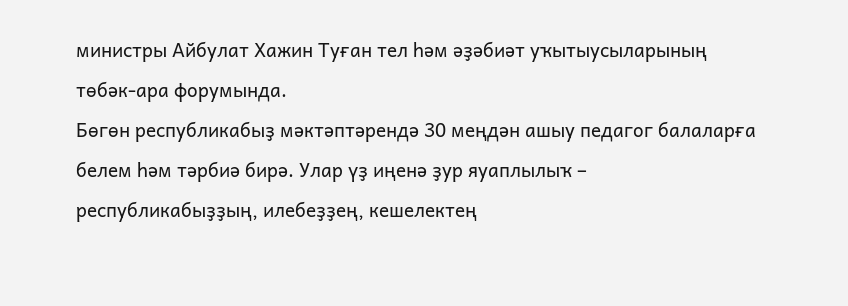министры Айбулат Хажин Туған тел һәм әҙәбиәт уҡытыусыларының төбәк-ара форумында.
Бөгөн республикабыҙ мәктәптәрендә 30 меңдән ашыу педагог балаларға белем һәм тәрбиә бирә. Улар үҙ иңенә ҙур яуаплылыҡ – республикабыҙҙың, илебеҙҙең, кешелектең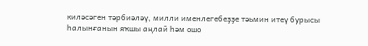киләсәген тәрбиәләү, милли именлегебеҙҙе тәьмин итеү бурысы һалынғанын яҡшы аңлай һәм ошо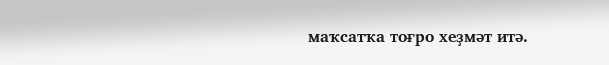маҡсатҡа тоғро хеҙмәт итә.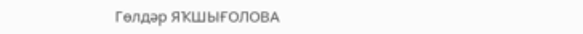Гөлдәр ЯҠШЫҒОЛОВА